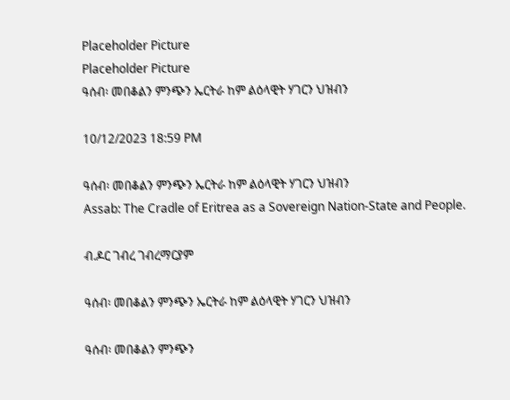Placeholder Picture
Placeholder Picture
ዓሰብ፡ መበቆልን ምንጭን ኤርትራ ከም ልዕላዊት ሃገርን ህዝብን

10/12/2023 18:59 PM

ዓሰብ፡ መበቆልን ምንጭን ኤርትራ ከም ልዕላዊት ሃገርን ህዝብን
Assab: The Cradle of Eritrea as a Sovereign Nation-State and People.

ብ.ዶር ገብረ ገብረማርያም

ዓሰብ፡ መበቆልን ምንጭን ኤርትራ ከም ልዕላዊት ሃገርን ህዝብን

ዓሰብ፡ መበቆልን ምንጭን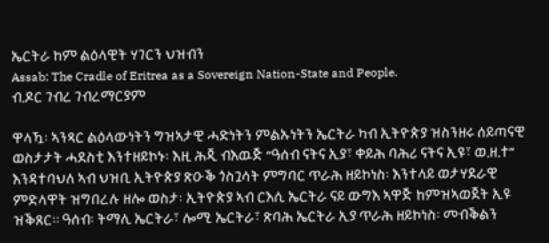ኤርትራ ከም ልዕላዊት ሃገርን ህዝብን
Assab: The Cradle of Eritrea as a Sovereign Nation-State and People.
ብ.ዶር ገብረ ገብረማርያም

ዋላዃ፡ ኣንጻር ልዕላውነትን ግዝኣታዊ ሓድነትን ምልኡነትን ኤርትራ ካብ ኢትዮጵያ ዝስንዘሩ ሰይጣናዊ ወስታታት ሓደስቲ እንተዘይኮኑ፡ እዚ ሕጂ ብእዉጅ “ዓሰብ ናትና ኢያ፣ ቀይሕ ባሕሪ ናትና ኢዩ፣ ወ.ዘ.ተ” እንዳተባህለ ኣብ ህዝቢ ኢትዮጵያ ጽዑቕ ጎስጓሳት ምግባር ጥራሕ ዘይኮነስ፡ እንተላይ ወታሃደራዊ ምድላዋት ዝግበረሉ ዘሎ ወስታ፡ ኢትዮጵያ ኣብ ርእሲ ኤርትራ ናይ ውግእ ኣዋጅ ከምዝኣወጀት ኢዩ ዝቕጸር። ዓሰብ፡ ትማሊ ኤርትራ፣ ሎሚ ኤርትራ፣ ጽባሕ ኤርትራ ኢያ ጥራሕ ዘይኮነስ፡ መብቕልን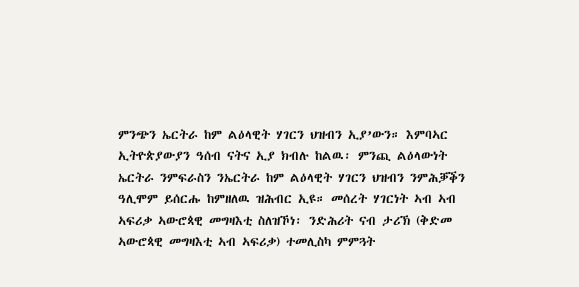ምንጭን ኤርትራ ከም ልዕላዊት ሃገርን ህዝብን ኢያ’ውን። እምባኣር ኢትዮጵያውያን ዓሰብ ናትና ኢያ ክብሉ ከልዉ፡ ምንጪ ልዕላውነት ኤርትራ ንምፍራስን ንኤርትራ ከም ልዕላዊት ሃገርን ህዝብን ንምሕቓቕን ዓሊሞም ይሰርሑ ከምዘለዉ ዝሕብር ኢዩ። መሰረት ሃገርነት ኣብ ኣብ ኣፍሪቃ ኣውሮጳዊ መግዛእቲ ስለዝኾነ፡ ንድሕሪት ናብ ታሪኽ (ቅድመ ኣውሮጳዊ መግዛእቲ ኣብ ኣፍሪቃ) ተመሊስካ ምምጓት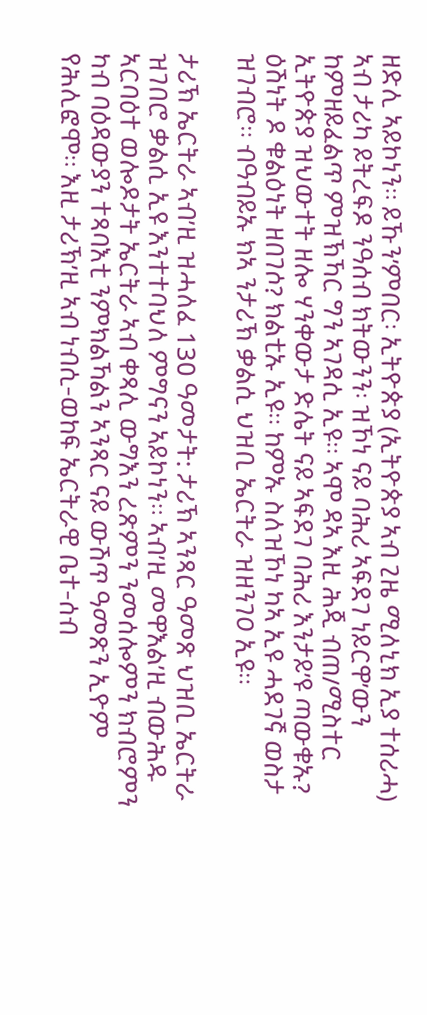ዘድሊ ኣይኮነን። ይኹን’ምበር፡ ኢትዮጵያ (ኢትዮጵያ ኣብ ጊዜ ሚለኒክ ኢያ ተሰሪሓ) ኣብ ታሪካ ይትረፍዶ ንዓሰብ ክትውንን፡ ዝኾነ ናይ ባሕሪ ኣፍደገ ነይርዋ’ውን ከምዘይፈልጥ ምዝኽኻር ግን ኣገዳሲ ኢዩ። ኣሞ ዳኣ እዚ ሕጂ ብጠ/ሚስተር ኢትዮጵያ ዝህውተት ዘሎ ሃንቀውታ ድሌት ናይ ኣፍደገ ባሕሪ እንታይ’ዩ ጣውቁኡ? ዕሽነት ዶ ቁልዕነት ዘበገሶ? ክልቲኡ ኢዩ። ከምኡ ስለዝኾነ ካኣ ኢዩ ሓደገኛ ወስታ ዝገብሮ። ብዓብይኡ ክኣ ንታሪኽ ቃልሲ ህዝቢ ኤርትራ ዝዘንገዐ ኢዩ።

ታሪኽ ኤርትራ ኣብ’ዚ ዝሓለፈ 130 ዓመታት: ታሪኽ ኣንጻር ዓመጽ ህዝቢ ኤርትራ ዝገበሮ ቃልሲ ኢዩ እንተተባህለ ምግናን ኣይኮነን። ኣብ’ዚ መዋእል’ዚ ብውሕዱ ኣርባዕተ ወሎዶታት ኤርትራ ኣብ ቀጻሊ ውግእን ረጽምን ንመሰሎምን ክብሮምን ካብ ባዕዳውያን ተጻባእቲ ንምክልኻልን ኣንጻር ናይ ውሽጥ ዓመጽን ኢዮም የሕሊፎሞ። እዚ ታሪኽ’ዚ ኣብ ነብሲ-ወከፍ ኤርትራዊ ቤተ-ሰብ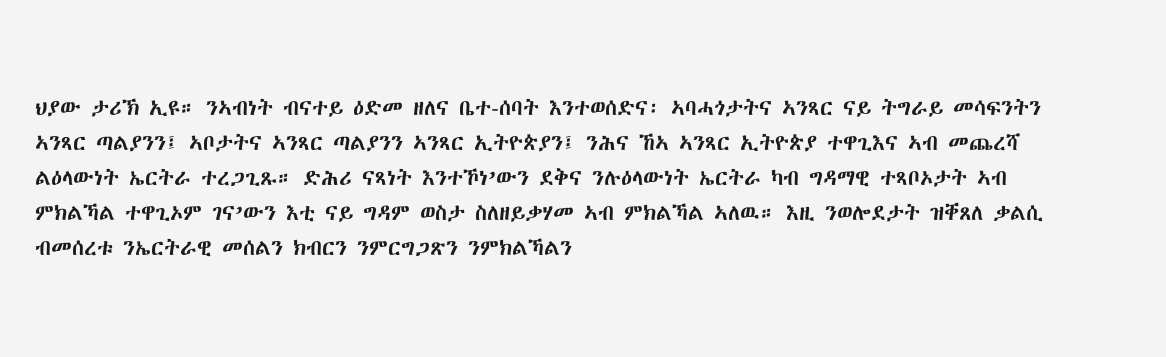ህያው ታሪኽ ኢዩ። ንኣብነት ብናተይ ዕድመ ዘለና ቤተ-ሰባት እንተወሰድና፡ ኣባሓጎታትና ኣንጻር ናይ ትግራይ መሳፍንትን ኣንጻር ጣልያንን፤ ኣቦታትና ኣንጻር ጣልያንን ኣንጻር ኢትዮጵያን፤ ንሕና ኸኣ ኣንጻር ኢትዮጵያ ተዋጊእና ኣብ መጨረሻ ልዕላውነት ኤርትራ ተረጋጊጹ። ድሕሪ ናጻነት እንተኾነ’ውን ደቅና ንሉዕላውነት ኤርትራ ካብ ግዳማዊ ተጻቦኦታት ኣብ ምክልኻል ተዋጊኦም ገና’ውን እቲ ናይ ግዳም ወስታ ስለዘይቃሃመ ኣብ ምክልኻል ኣለዉ። እዚ ንወሎደታት ዝቐጸለ ቃልሲ ብመሰረቱ ንኤርትራዊ መሰልን ክብርን ንምርግጋጽን ንምክልኻልን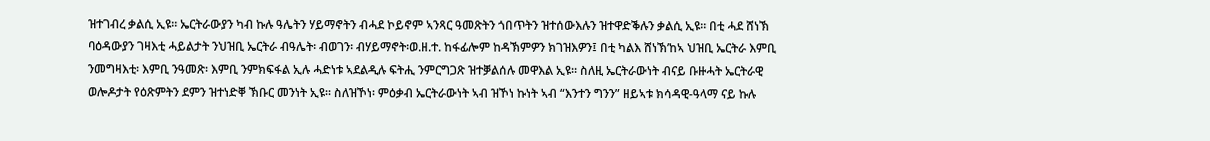ዝተገብረ ቃልሲ ኢዩ። ኤርትራውያን ካብ ኩሉ ዓሌትን ሃይማኖትን ብሓደ ኮይኖም ኣንጻር ዓመጽትን ጎበጥትን ዝተሰውእሉን ዝተዋድቕሉን ቃልሲ ኢዩ። በቲ ሓደ ሸነኽ ባዕዳውያን ገዛእቲ ሓይልታት ንህዝቢ ኤርትራ ብዓሌት፡ ብወገን፡ ብሃይማኖት፡ወ.ዘ.ተ. ከፋፊሎም ከዳኽምዎን ክገዝእዎን፤ በቲ ካልእ ሸነኽ’ከኣ ህዝቢ ኤርትራ እምቢ ንመግዛእቲ፡ እምቢ ንዓመጽ፡ እምቢ ንምክፍፋል ኢሉ ሓድነቱ ኣደልዲሉ ፍትሒ ንምርግጋጽ ዝተቓልሰሉ መዋእል ኢዩ። ስለዚ ኤርትራውነት ብናይ ቡዙሓት ኤርትራዊ ወሎዶታት የዕጽምትን ደምን ዝተነድቐ ኽቡር መንነት ኢዩ። ስለዝኾነ፡ ምዕቃብ ኤርትራውነት ኣብ ዝኾነ ኩነት ኣብ “እንተን ግንን” ዘይኣቱ ክሳዳዊ-ዓላማ ናይ ኩሉ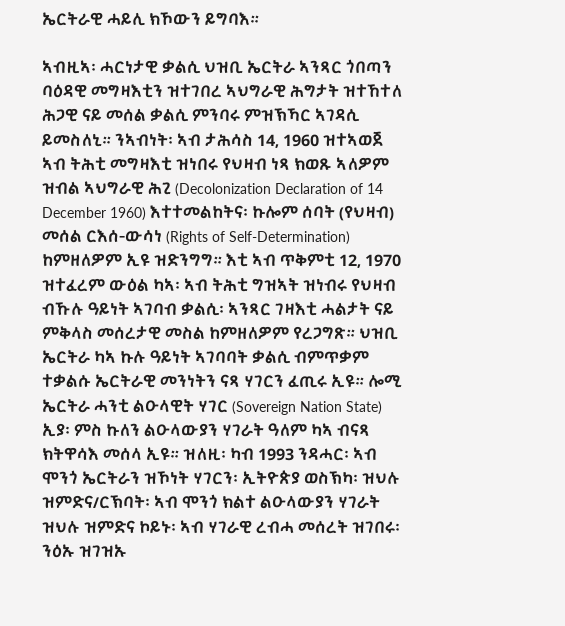ኤርትራዊ ሓይሊ ክኾውን ይግባእ።

ኣብዚኣ፡ ሓርነታዊ ቃልሲ ህዝቢ ኤርትራ ኣንጻር ጎበጣን ባዕዳዊ መግዛእቲን ዝተገበረ ኣህግራዊ ሕግታት ዝተኸተለ ሕጋዊ ናይ መሰል ቃልሲ ምንባሩ ምዝኽኻር ኣገዳሲ ይመስለኒ። ንኣብነት፡ ኣብ ታሕሳስ 14, 1960 ዝተኣወጀ ኣብ ትሕቲ መግዛእቲ ዝነበሩ የህዛብ ነጻ ክወጹ ኣለዎም ዝብል ኣህግራዊ ሕጊ (Decolonization Declaration of 14 December 1960) እተተመልከትና፡ ኩሎም ሰባት (የህዛብ) መሰል ርእሰ-ውሳነ (Rights of Self-Determination) ከምዘለዎም ኢዩ ዝድንግግ። እቲ ኣብ ጥቅምቲ 12, 1970 ዝተፈረም ውዕል ካኣ፡ ኣብ ትሕቲ ግዝኣት ዝነብሩ የህዛብ ብኹሉ ዓይነት ኣገባብ ቃልሲ፡ ኣንጻር ገዛእቲ ሓልታት ናይ ምቅላስ መሰረታዊ መስል ከምዘለዎም የረጋግጽ። ህዝቢ ኤርትራ ካኣ ኩሉ ዓይነት ኣገባባት ቃልሲ ብምጥቃም ተቃልሱ ኤርትራዊ መንነትን ናጻ ሃገርን ፈጢሩ ኢዩ። ሎሚ ኤርትራ ሓንቲ ልዑላዊት ሃገር (Sovereign Nation State) ኢያ፡ ምስ ኩለን ልዑላውያን ሃገራት ዓለም ካኣ ብናጻ ክትዋሳእ መሰላ ኢዩ። ዝለዚ፡ ካብ 1993 ንዳሓር፡ ኣብ ሞንጎ ኤርትራን ዝኾነት ሃገርን፡ ኢትዮጵያ ወስኽካ፡ ዝህሉ ዝምድና/ርኽባት፡ ኣብ ሞንጎ ክልተ ልዑላውያን ሃገራት ዝህሉ ዝምድና ኮይኑ፡ ኣብ ሃገራዊ ረብሓ መሰረት ዝገበሩ፡ ንዕኡ ዝገዝኡ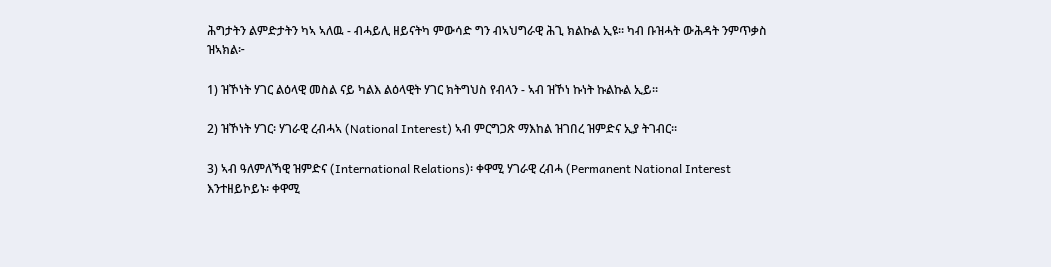ሕግታትን ልምድታትን ካኣ ኣለዉ - ብሓይሊ ዘይናትካ ምውሳድ ግን ብኣህግራዊ ሕጊ ክልኩል ኢዩ። ካብ ቡዝሓት ውሕዳት ንምጥቃስ ዝኣክል፦

1) ዝኾነት ሃገር ልዕላዊ መስል ናይ ካልእ ልዕላዊት ሃገር ክትግህስ የብላን - ኣብ ዝኾነ ኩነት ኩልኩል ኢይ።

2) ዝኾነት ሃገር፡ ሃገራዊ ረብሓኣ (National Interest) ኣብ ምርግጋጽ ማእከል ዝገበረ ዝምድና ኢያ ትገብር።

3) ኣብ ዓለምለኻዊ ዝምድና (International Relations)፡ ቀዋሚ ሃገራዊ ረብሓ (Permanent National Interest እንተዘይኮይኑ፡ ቀዋሚ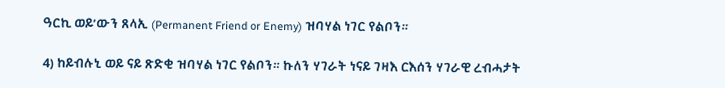ዓርኪ ወይ’ውን ጸላኢ (Permanent Friend or Enemy) ዝባሃል ነገር የልቦን።

4) ከይብሉኒ ወይ ናይ ጽድቂ ዝባሃል ነገር የልቦን። ኩለን ሃገራት ነናይ ገዛእ ርእሰን ሃገራዊ ረብሓታት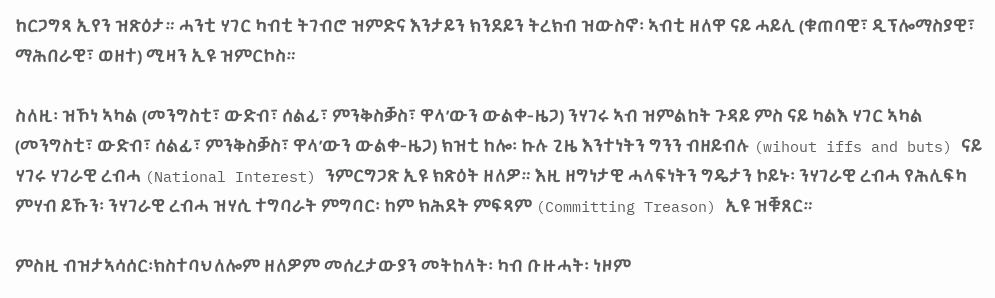ከርጋግጻ ኢየን ዝጽዕታ። ሓንቲ ሃገር ካብቲ ትገብሮ ዝምድና እንታይን ክንደይን ትረክብ ዝውስኖ፡ ኣብቲ ዘለዋ ናይ ሓይሊ (ቁጠባዊ፣ ዲፕሎማስያዊ፣ ማሕበራዊ፣ ወዘተ) ሚዛን ኢዩ ዝምርኮስ።

ስለዚ፡ ዝኾነ ኣካል (መንግስቲ፣ ውድብ፣ ሰልፊ፣ ምንቅስቓስ፣ ዋላ’ውን ውልቀ-ዜጋ) ንሃገሩ ኣብ ዝምልከት ጉዳይ ምስ ናይ ካልእ ሃገር ኣካል (መንግስቲ፣ ውድብ፣ ሰልፊ፣ ምንቅስቓስ፣ ዋላ’ውን ውልቀ-ዜጋ) ክዝቲ ከሎ፡ ኩሉ ጊዜ እንተነትን ግንን ብዘይብሉ (wihout iffs and buts) ናይ ሃገሩ ሃገራዊ ረብሓ (National Interest) ንምርግጋጽ ኢዩ ክጽዕት ዘለዎ። እዚ ዘግነታዊ ሓላፍነትን ግዴታን ኮይኑ፡ ንሃገራዊ ረብሓ የሕሊፍካ ምሃብ ይኹን፡ ንሃገራዊ ረብሓ ዝሃሲ ተግባራት ምግባር፡ ከም ክሕደት ምፍጻም (Committing Treason) ኢዩ ዝቑጸር።

ምስዚ ብዝታኣሳሰር፡ክስተባህለሎም ዘለዎም መሰረታውያን መትከላት፡ ካብ ቡዙሓት፡ ነዞም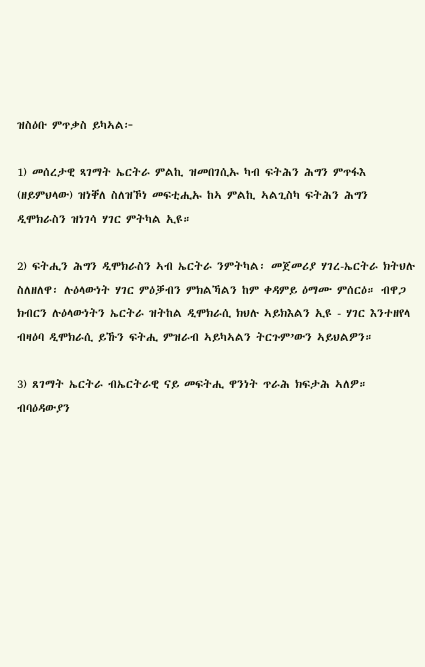ዝስዕቡ ምጥቃስ ይካኣል፦

1) መሰረታዊ ጻገማት ኤርትራ ምልኪ ዝመበገሲኡ ካብ ፍትሕን ሕግን ምጥፋእ (ዘይምህላው) ዝነቐለ ስለዝኾነ መፍቲሒኡ ከኣ ምልኪ ኣልጊስካ ፍትሕን ሕግን ዲሞክራስን ዝነገሳ ሃገር ምትካል ኢዩ።

2) ፍትሒን ሕግን ዲሞክራስን ኣብ ኤርትራ ንምትካል፡ መጀመሪያ ሃገረ-ኤርትራ ክትህሉ ስለዘለዋ፡ ሉዕላውነት ሃገር ምዕቓብን ምክልኻልን ከም ቀዳምይ ዕማሙ ምሰርዕ። ብዋጋ ክብርን ሉዕላውነትን ኤርትራ ዝትከል ዲሞክራሲ ክህሉ ኣይክእልን ኢዩ - ሃገር እንተዘየላ ብዛዕባ ዲሞክራሲ ይኹን ፍትሒ ምዝራብ ኣይካኣልን ትርጉም’ውን ኣይህልዎን።

3) ጸገማት ኤርትራ ብኤርትራዊ ናይ መፍትሒ ዋንነት ጥራሕ ክፍታሕ ኣለዎ። ብባዕዳውያን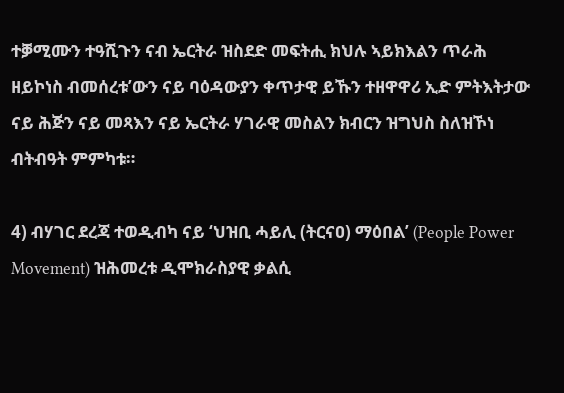ተቓሚሙን ተዓሺጉን ናብ ኤርትራ ዝስደድ መፍትሒ ክህሉ ኣይክእልን ጥራሕ ዘይኮነስ ብመሰረቱ’ውን ናይ ባዕዳውያን ቀጥታዊ ይኹን ተዘዋዋሪ ኢድ ምትእትታው ናይ ሕጅን ናይ መጻእን ናይ ኤርትራ ሃገራዊ መስልን ክብርን ዝግህስ ስለዝኾነ ብትብዓት ምምካቱ።

4) ብሃገር ደረጃ ተወዲብካ ናይ ‘ህዝቢ ሓይሊ (ትርናዐ) ማዕበል’ (People Power Movement) ዝሕመረቱ ዲሞክራስያዊ ቃልሲ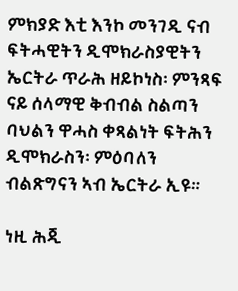ምክያድ እቲ እንኮ መንገዲ ናብ ፍትሓዊትን ዲሞክራስያዊትን ኤርትራ ጥራሕ ዘይኮነስ፡ ምንጻፍ ናይ ሰላማዊ ቅብብል ስልጣን ባህልን ዋሓስ ቀጻልነት ፍትሕን ዲሞክራስን፡ ምዕባለን ብልጽግናን ኣብ ኤርትራ ኢዩ።

ነዚ ሕጂ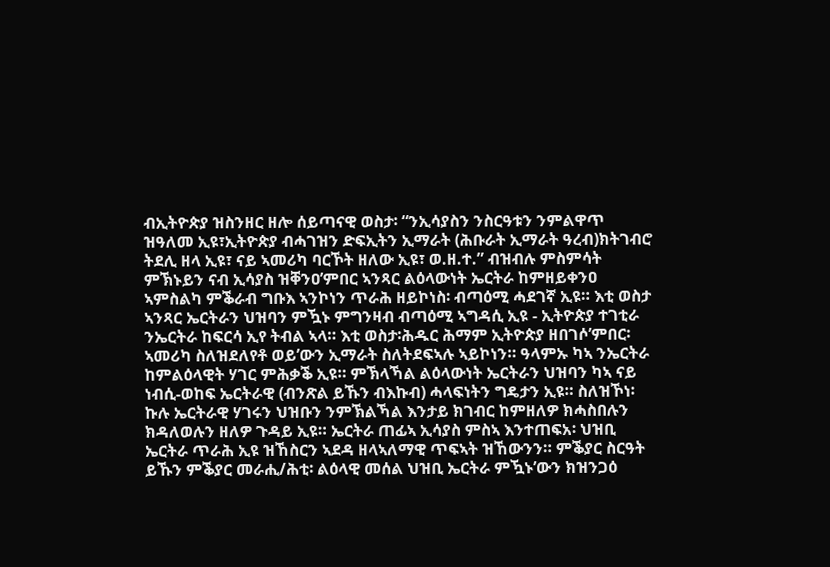ብኢትዮጵያ ዝስንዘር ዘሎ ሰይጣናዊ ወስታ፡ “ንኢሳያስን ንስርዓቱን ንምልዋጥ ዝዓለመ ኢዩ፣ኢትዮጵያ ብሓገዝን ድፍኢትን ኢማራት (ሕቡራት ኢማራት ዓረብ)ክትገብሮ ትደሊ ዘላ ኢዩ፣ ናይ ኣመሪካ ባርኾት ዘለው ኢዩ፣ ወ.ዘ.ተ.” ብዝብሉ ምስምሳት ምኽኑይን ናብ ኢሳያስ ዝቐንዐ’ምበር ኣንጻር ልዕላውነት ኤርትራ ከምዘይቀንዐ ኣምስልካ ምቕራብ ግቡእ ኣንኮነን ጥራሕ ዘይኮነስ፡ ብጣዕሚ ሓደገኛ ኢዩ። እቲ ወስታ ኣንጻር ኤርትራን ህዝባን ምዃኑ ምግንዛብ ብጣዕሚ ኣግዳሲ ኢዩ - ኢትዮጵያ ተገቲራ ንኤርትራ ከፍርሳ ኢየ ትብል ኣላ። እቲ ወስታ፡ሕዱር ሕማም ኢትዮጵያ ዘበገሶ’ምበር፡ ኣመሪካ ስለዝደለየቶ ወይ’ውን ኢማራት ስለትደፍኣሉ ኣይኮነን። ዓላምኡ ካኣ ንኤርትራ ከምልዕላዊት ሃገር ምሕቃቕ ኢዩ። ምኽላኻል ልዕላውነት ኤርትራን ህዝባን ካኣ ናይ ነብሲ-ወከፍ ኤርትራዊ (ብንጽል ይኹን ብእኩብ) ሓላፍነትን ግዴታን ኢዩ። ስለዝኾነ፡ ኩሉ ኤርትራዊ ሃገሩን ህዝቡን ንምኽልኻል እንታይ ክገብር ከምዘለዎ ክሓስበሉን ክዳለወሉን ዘለዎ ጉዳይ ኢዩ። ኤርትራ ጠፊኣ ኢሳያስ ምስኣ እንተጠፍአ፡ ህዝቢ ኤርትራ ጥራሕ ኢዩ ዝኸስርን ኣደዳ ዘላኣለማዊ ጥፍኣት ዝኸውንን። ምቕያር ስርዓት ይኹን ምቕያር መራሒ/ሕቲ፡ ልዕላዊ መሰል ህዝቢ ኤርትራ ምዃኑ’ውን ክዝንጋዕ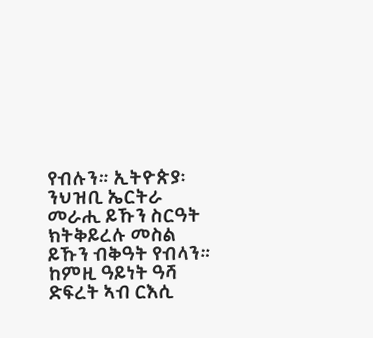የብሉን። ኢትዮጵያ፡ ንህዝቢ ኤርትራ መራሒ ይኹን ስርዓት ክትቅይረሉ መስል ይኹን ብቅዓት የብላን። ከምዚ ዓይነት ዓሻ ድፍረት ኣብ ርእሲ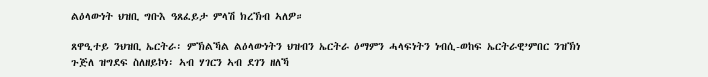ልዕላውነት ህዝቢ ግቡእ ዓጸፈይታ ምላሽ ክረኽብ ኣለዎ።

ጸዋዒተይ ንህዝቢ ኤርትራ፡ ምኽልኻል ልዕላውነትን ህዝብን ኤርትራ ዕማምን ሓላፍነትን ነብሲ-ወከፍ ኤርትራዊ’ምበር ንዝኽነ ጉጅለ ዝግደፍ ስለዘይኮነ፡ ኣብ ሃገርን ኣብ ደገን ዘለኻ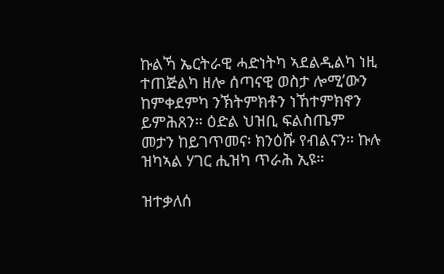ኩልኻ ኤርትራዊ ሓድነትካ ኣደልዲልካ ነዚ ተጠጅልካ ዘሎ ሰጣናዊ ወስታ ሎሚ’ውን ከምቀደምካ ንኽትምክቶን ነኸተምክኖን ይምሕጸን። ዕድል ህዝቢ ፍልስጤም መታን ከይገጥመና፡ ክንዕሹ የብልናን። ኩሉ ዝካኣል ሃገር ሒዝካ ጥራሕ ኢዩ።

ዝተቃለሰ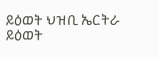ይዕወት ህዝቢ ኤርትራ ይዕወት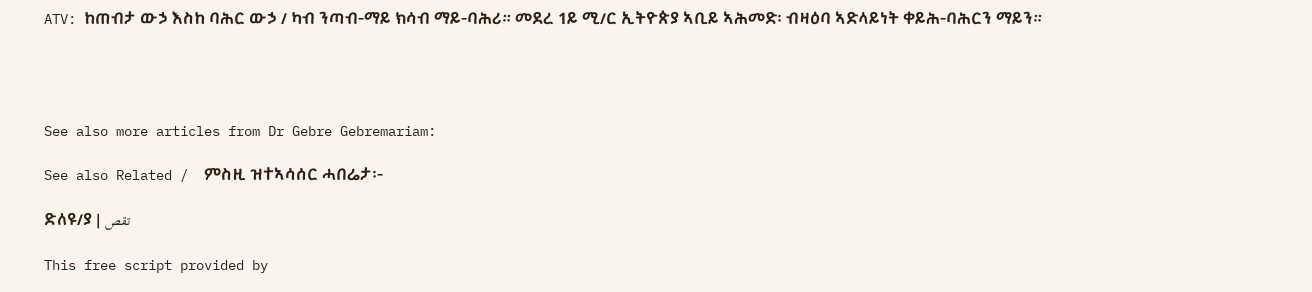ATV: ከጠብታ ውኃ እስከ ባሕር ውኃ / ካብ ንጣብ-ማይ ክሳብ ማይ-ባሕሪ። መደረ 1ይ ሚ/ር ኢትዮጵያ ኣቢይ ኣሕመድ፡ ብዛዕባ ኣድላይነት ቀይሕ-ባሕርን ማይን።




See also more articles from Dr Gebre Gebremariam:

See also Related /  ምስዚ ዝተኣሳሰር ሓበሬታ፡-

ድለዩ/ያ | تقص

This free script provided by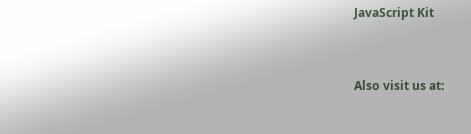JavaScript Kit


Also visit us at: